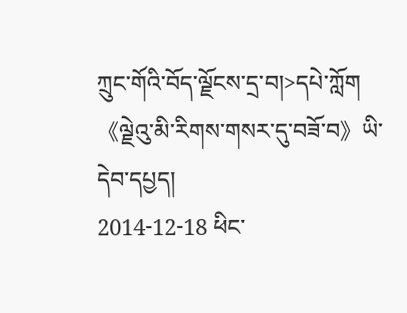ཀྲུང་གོའི་བོད་ལྗོངས་དྲ་བ།>དཔེ་ཀློག
《ལྗེའུ་མི་རིགས་གསར་དུ་བཟོ་བ》ཡི་དེབ་དཔྱད།
2014-12-18 ཕིང་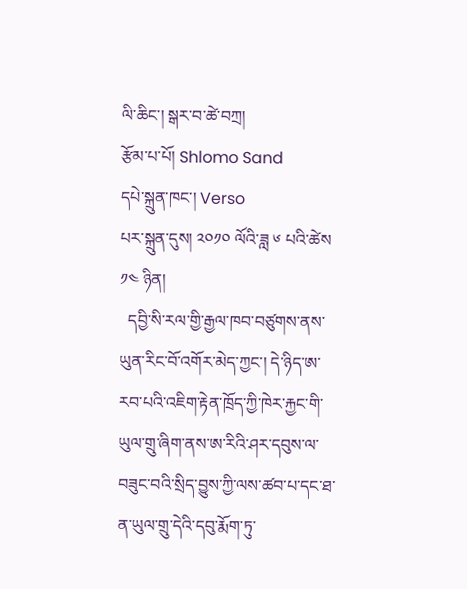ལི་ཆིང་། སྒར་བ་ཚེ་བཀྲ།
རྩོམ་པ་པོ། Shlomo Sand
དཔེ་སྐྲུན་ཁང་། Verso
པར་སྐྲུན་དུས། ༢༠༡༠ ལོའི་ཟླ ༦ པའི་ཚེས ༡༤ ཉིན།
  དབྱི་སི་རལ་གྱི་རྒྱལ་ཁབ་བཙུགས་ནས་ཡུན་རིང་བོ་འགོར་མེད་ཀྱང་། དེ་ཉིད་ཨ་རབ་པའི་འཇིག་རྟེན་ཁྲོད་ཀྱི་ཁེར་རྐྱང་གི་ཡུལ་གྲུ་ཞིག་ནས་ཨ་རིའི་ཤར་དབུས་ལ་བཟུང་བའི་སྲིད་བྱུས་ཀྱི་ལས་ཚབ་པ་དང་ཐ་ན་ཡུལ་གྲུ་དེའི་དབུ་རྨོག་ཏུ་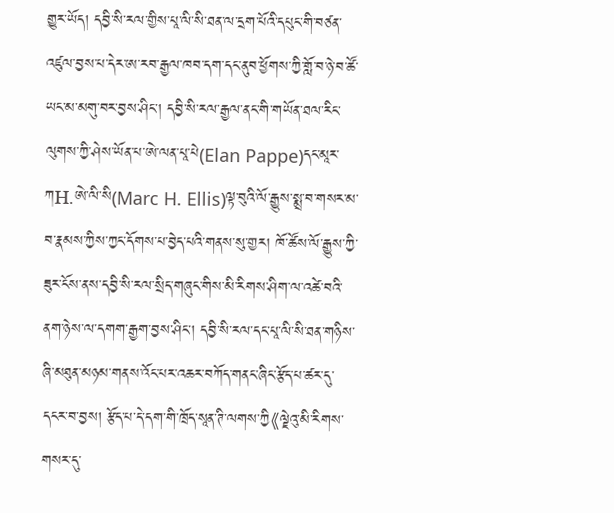གྱུར་ཡོད། དབྱི་སི་རལ་གྱིས་པཱ་ལི་སི་ཐན་ལ་དྲག་པོའི་དཔུང་གི་བཙན་འཛུལ་བྱས་པ་དེར་ཨ་རབ་རྒྱལ་ཁབ་དག་དང་ནུབ་ཕྱོགས་ཀྱི་གློ་བ་ཉེ་བ་ཚོ་ཡང་མ་མགུ་བར་བྱས་ཤིང་། དབྱི་སི་རལ་རྒྱལ་ནང་གི་གཡོན་ཐལ་རིང་ལུགས་ཀྱི་ཤེས་ཡོན་པ་ཨེ་ལན་པཱ་པེ(Elan Pappe)དང་མཱར་ཀH.ཨེ་ལི་སི(Marc H. Ellis)ལྟ་བུའི་ལོ་རྒྱུས་སྨྲ་བ་གསར་མ་བ་རྣམས་ཀྱིས་ཀྱང་དོགས་པ་བྱེད་པའི་གནས་སུ་གྱར། ཁོ་ཚོས་ལོ་རྒྱུས་ཀྱི་ཟུར་ངོས་ནས་དབྱི་སི་རལ་སྲིད་གཞུང་གིས་མི་རིགས་ཤིག་ལ་འཚེ་བའི་ནག་ཉེས་ལ་དགག་རྒྱག་བྱས་ཤིང་། དབྱི་སི་རལ་དང་པཱ་ལི་སི་ཐན་གཉིས་ཞི་མཐུན་མཉམ་གནས་འོང་པར་འཆར་བཀོད་གནང་ཞིང་རྩོད་པ་ཚར་དུ་དངར་བ་བྱས། རྩོད་པ་དེ་དག་གི་ཁྲོད་སཱན་ཊི་ལགས་ཀྱི《ལྗེའུ་མི་རིགས་གསར་དུ་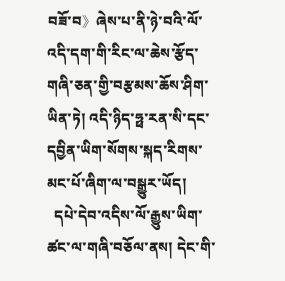བཟོ་བ》ཞེས་པ་ནི་ཉེ་བའི་ལོ་འདི་དག་གི་རིང་ལ་ཆེས་རྩོད་གཞི་ཅན་གྱི་བརྩམས་ཆོས་ཤིག་ཡིན་ཏེ། འདི་ཉིད་ཧྥ་རན་སི་དང་དབྱིན་ཡིག་སོགས་སྐད་རིགས་མང་པོ་ཞིག་ལ་བསྒྱུར་ཡོད།
  དཔེ་དེབ་འདིས་ལོ་རྒྱུས་ཡིག་ཚང་ལ་གཞི་བཅོལ་ནས། དེང་གི་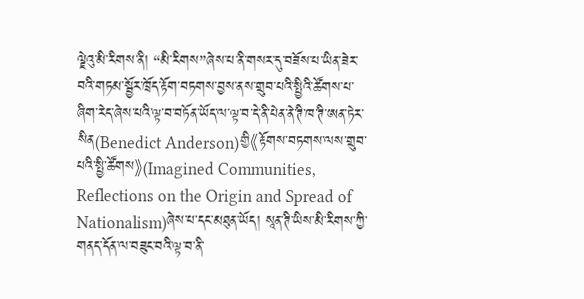ལྗེའུ་མི་རིགས་ནི། “མི་རིགས”ཞེས་པ་ནི་གསར་དུ་བཟོས་པ་ཡིན་ཟེར་བའི་གཏམ་སྦྱོར་ཁྲོད་རྟོག་བཏགས་བྱས་ནས་གྲུབ་པའི་སྤྱིའི་ཚོགས་པ་ཞིག་རེད་ཞེས་པའི་ལྟ་བ་བཏོན་ཡོད་ལ་ལྟ་བ་དེ་ནི་པེན་ནེ་ཊི་ཁ་ཊི་ཨན་ཏེར་སིན(Benedict Anderson)གྱི《རྟོགས་བཏགས་ལས་གྲུབ་པའི་སྤྱི་ཚོགས》(Imagined Communities, Reflections on the Origin and Spread of Nationalism)ཞེས་པ་དང་མཐུན་ཡོད། སཱན་ཊི་ཡིས་མི་རིགས་ཀྱི་གནད་དོན་ལ་བཟུང་བའི་ལྟ་བ་ནི་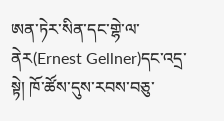ཨན་ཏེར་སིན་དང་གྷེ་ལ་ནེར(Ernest Gellner)དང་འདྲ་སྟེ། ཁོ་ཚོས་དུས་རབས་བཅུ་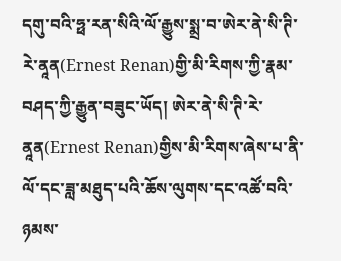དགུ་བའི་ཧྥ་རན་སིའི་ལོ་རྒྱུས་སྨྲ་བ་ཨེར་ནེ་སི་ཊི་རེ་ནཱན(Ernest Renan)གྱི་མི་རིགས་ཀྱི་རྣམ་བཤད་ཀྱི་རྒྱུན་བཟུང་ཡོད། ཨེར་ནེ་སི་ཊི་རེ་ནཱན(Ernest Renan)གྱིས་མི་རིགས་ཞེས་པ་ནི་ལོ་དང་ཟླ་མཐུད་པའི་ཆོས་ལུགས་དང་འཚོ་བའི་ཉམས་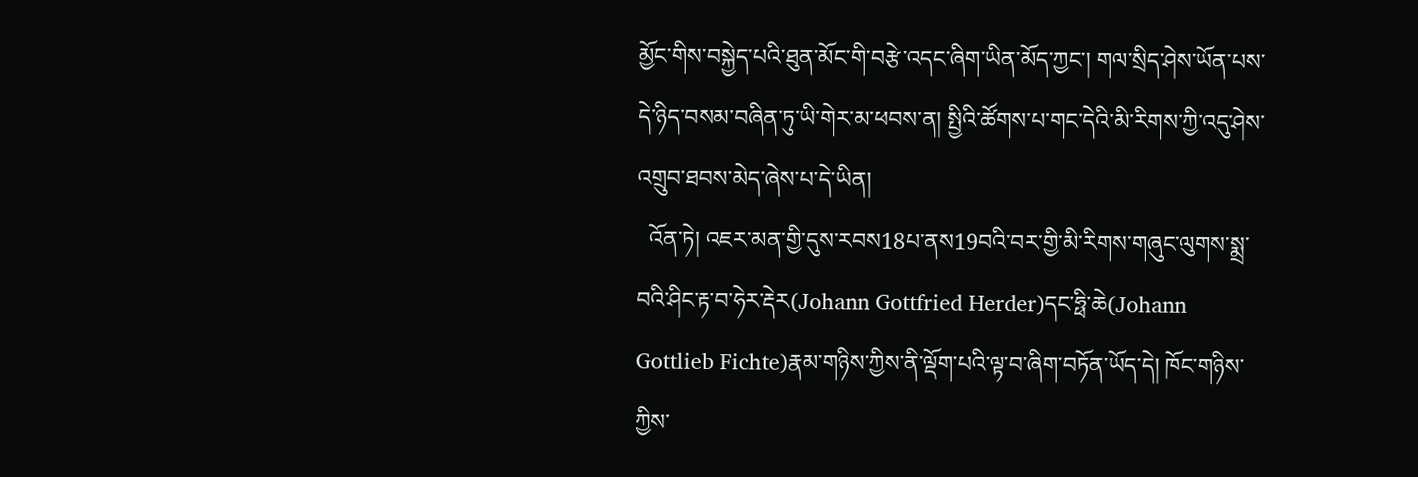མྱོང་གིས་བསྐྱེད་པའི་ཐུན་མོང་གི་བརྩེ་འདང་ཞིག་ཡིན་མོད་ཀྱང་། གལ་སྲིད་ཤེས་ཡོན་པས་དེ་ཉིད་བསམ་བཞིན་ཏུ་ཡི་གེར་མ་ཕབས་ན། སྤྱིའི་ཚོགས་པ་གང་དེའི་མི་རིགས་ཀྱི་འདུ་ཤེས་འགྲུབ་ཐབས་མེད་ཞེས་པ་དེ་ཡིན།
  འོན་ཏེ། འཇར་མན་གྱི་དུས་རབས18པ་ནས19བའི་བར་གྱི་མི་རིགས་གཞུང་ལུགས་སྨྲ་བའི་ཤིང་རྟ་བ་ཧེར་རྡེར(Johann Gottfried Herder)དང་ཧྥི་ཆེ(Johann Gottlieb Fichte)རྣམ་གཉིས་ཀྱིས་ནི་ལྡོག་པའི་ལྟ་བ་ཞིག་བཏོན་ཡོད་དེ། ཁོང་གཉིས་ཀྱིས་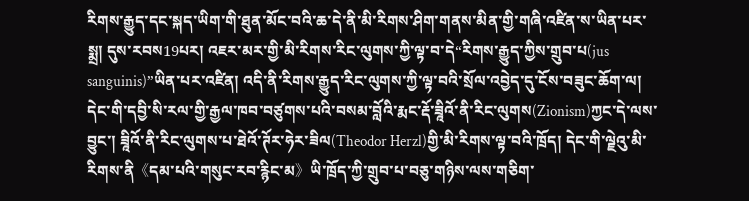རིགས་རྒྱུད་དང་སྐད་ཡིག་གི་ཐུན་མོང་བའི་ཆ་དེ་ནི་མི་རིགས་ཤིག་གནས་མིན་གྱི་གཞི་འཛིན་ས་ཡིན་པར་སྨྲ། དུས་རབས19པར། འཇར་མར་གྱི་མི་རིགས་རིང་ལུགས་ཀྱི་ལྟ་བ་དེ“རིགས་རྒྱུད་ཀྱིས་གྲུབ་པ(jus sanguinis)”ཡིན་པར་འཛིན། འདི་ནི་རིགས་རྒྱུད་རིང་ལུགས་ཀྱི་ལྟ་བའི་སྲོལ་འབྱེད་དུ་ངོས་བཟུང་ཆོག་ལ། དེང་གི་དབྱི་སི་རལ་གྱི་རྒྱལ་ཁབ་བཙུགས་པའི་བསམ་བློའི་རྨང་རྡོ་ཟཱིའོ་ནི་རིང་ལུགས(Zionism)ཀྱང་དེ་ལས་བྱུང་། ཟཱིའོ་ནི་རིང་ལུགས་པ་ཐེའོ་ཊོར་ཧེར་ཟིལ(Theodor Herzl)གྱི་མི་རིགས་ལྟ་བའི་ཁྲོད། དེང་གི་ལྗེའུ་མི་རིགས་ནི《དམ་པའི་གསུང་རབ་རྙིང་མ》ཡི་ཁྲོད་ཀྱི་གྲུབ་པ་བཅུ་གཉིས་ལས་གཅིག་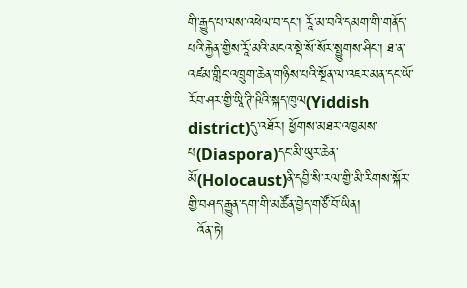གི་རྒྱུད་པ་ལས་འཕེལ་བ་དང་། རཱོ་མ་བའི་དམག་གི་གནོད་པའི་རྐྱེན་གྱིས་རཱོ་མའི་མངའ་སྡེ་སོ་སོར་སྤྱུགས་ཤིང་། ཐ་ན་འཛམ་གླིང་འཁྲུག་ཆེན་གཉིས་པའི་སྔོན་ལ་འཇར་མན་དང་ཡོ་རོབ་ཤར་གྱི་ཡཱི་ཊི་ཥིའི་སྐད་ཁུལ(Yiddish district)དུ་འཐོར། ཕྱོགས་མཐར་འཁྱམས་པ(Diaspora)དང་མི་ཡུར་ཆེན་མོ(Holocaust)ནི་དབྱི་སི་རལ་གྱི་མི་རིགས་སྐོར་གྱི་བཤད་རྒྱུན་དག་གི་མཚོན་བྱེད་གཙོ་བོ་ཡིན།
  འོན་ཏེ།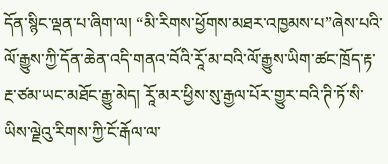དོན་སྙིང་ལྡན་པ་ཞིག་ལ། “མི་རིགས་ཕྱོགས་མཐར་འཁྱམས་པ”ཞེས་པའི་ལོ་རྒྱུས་ཀྱི་དོན་ཆེན་འདི་གནའ་བོའི་རཱོ་མ་བའི་ལོ་རྒྱུས་ཡིག་ཚང་ཁྲོད་རྟ་རྔ་ཙམ་ཡང་མཐོང་རྒྱུ་མེད། རཱོ་མར་ཕྱིས་སུ་རྒྱལ་པོར་གྱུར་བའི་ཊི་ཏོ་སི་ཡིས་ལྗེའུ་རིགས་ཀྱི་ངོ་རྒོལ་ལ་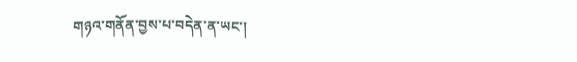གཉའ་གནོན་བྱས་པ་བདེན་ན་ཡང་།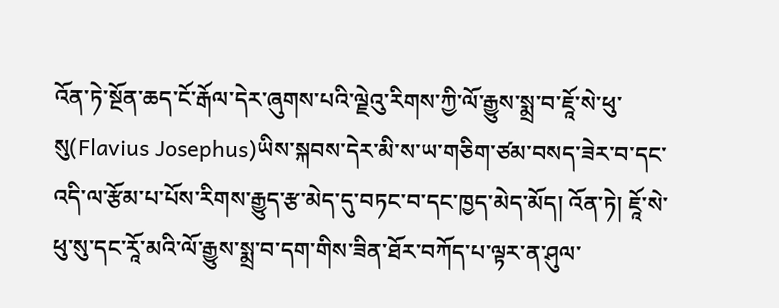འོན་ཏེ་སྔོན་ཆད་ངོ་རྒོལ་དེར་ཞུགས་པའི་ལྗེའུ་རིགས་ཀྱི་ལོ་རྒྱུས་སྨྲ་བ་ཇཱོ་སེ་ཕུ་སུ(Flavius Josephus)ཡིས་སྐབས་དེར་མི་ས་ཡ་གཅིག་ཙམ་བསད་ཟེར་བ་དང་འདི་ལ་རྩོམ་པ་པོས་རིགས་རྒྱུད་རྩ་མེད་དུ་བཏང་བ་དང་ཁྱད་མེད་མོད། འོན་ཏེ། ཇཱོ་སེ་ཕུ་སུ་དང་རཱོ་མའི་ལོ་རྒྱུས་སྨྲ་བ་དག་གིས་ཟིན་ཐོར་བཀོད་པ་ལྟར་ན་ཤུལ་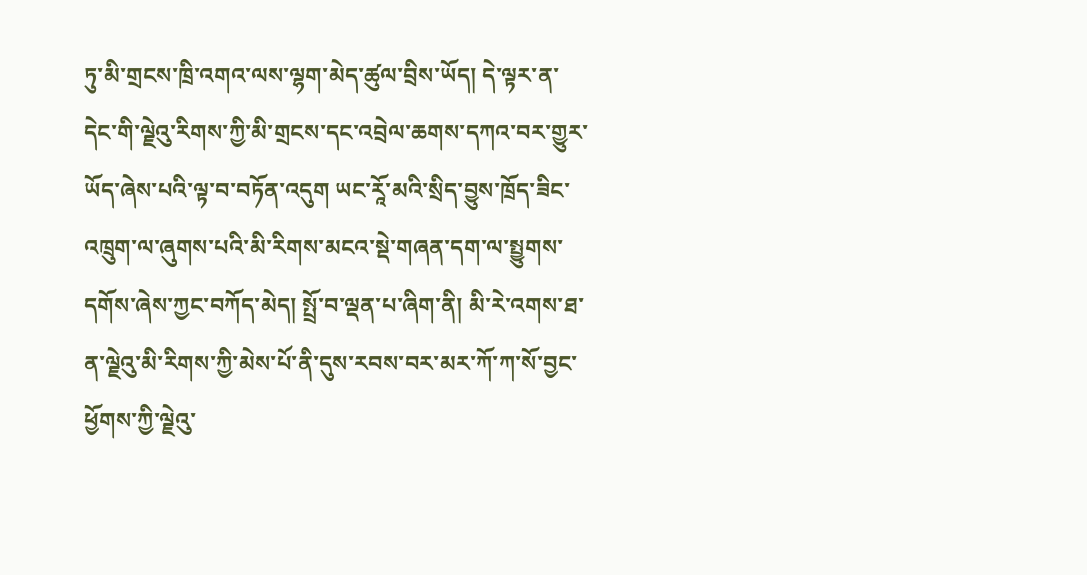ཏུ་མི་གྲངས་ཁྲི་འགའ་ལས་ལྷག་མེད་ཚུལ་བྲིས་ཡོད། དེ་ལྟར་ན་དེང་གི་ལྗེའུ་རིགས་ཀྱི་མི་གྲངས་དང་འབྲེལ་ཆགས་དཀའ་བར་གྱུར་ཡོད་ཞེས་པའི་ལྟ་བ་བཏོན་འདུག ཡང་རཱོ་མའི་སྲིད་བྱུས་ཁྲོད་ཟིང་འཁྲུག་ལ་ཞུགས་པའི་མི་རིགས་མངའ་སྡེ་གཞན་དག་ལ་སྤྱུགས་དགོས་ཞེས་ཀྱང་བཀོད་མེད། སྤྲོ་བ་ལྡན་པ་ཞིག་ནི། མི་རེ་འགས་ཐ་ན་ལྗེའུ་མི་རིགས་ཀྱི་མེས་པོ་ནི་དུས་རབས་བར་མར་ཀོ་ཀ་སོ་བྱང་ཕྱོགས་ཀྱི་ལྗེའུ་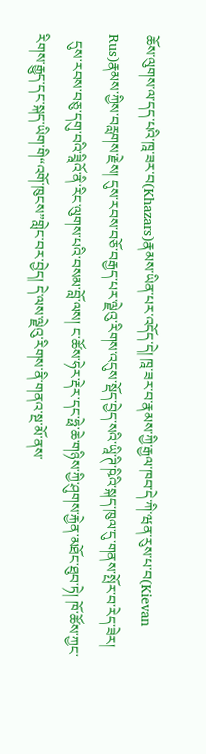ཆོས་ལུགས་ལ་དད་པའི་ཁཱ་ཟར་བ(Khazars)རྣམས་ཡིན་པར་འདོད་དེ། ཁཱ་ཟར་བ་རྣམས་ཀྱི་རྒྱལ་ཁབ་དེ་ཀི་ཝན་རུས་པ་བ(Kievan Rus)རྣམས་ཀྱིས་བརླགས་རྗེས། དུས་རབས་བཅོ་བརྒྱད་པར་ལྗེའུ་རིགས་འདུས་སྡོད་བྱེད་སའི་ཡཱི་ཊི་ཥིའི་སྐད་ཁུལ་དུ་གནས་སྤོར་བ་རེད་ཟེར།
  དུས་རབས་བཅུ་དགུ་བའི་ཟཱིའོ་ནི་རིང་ལུགས་པའི་བསམ་བློ་ལས། ང་ཚོས་ཧེར་རྡེར་དང་ཧྥེ་ཆེ་གཉིས་ཀྱི་ཤུགས་རྐྱེན་མཐོང་ཐུབ་ཏེ། ཁོ་ཚོས་ཀྱང་རིགས་རྒྱུད་དང་སྐད་ཡིག་གི“འགོ་ཁུངས”གླེང་བར་བྱེད། དེ་ལས་ལྗེའུ་རིགས་ནི་གནའ་སྔ་མོ་ནས་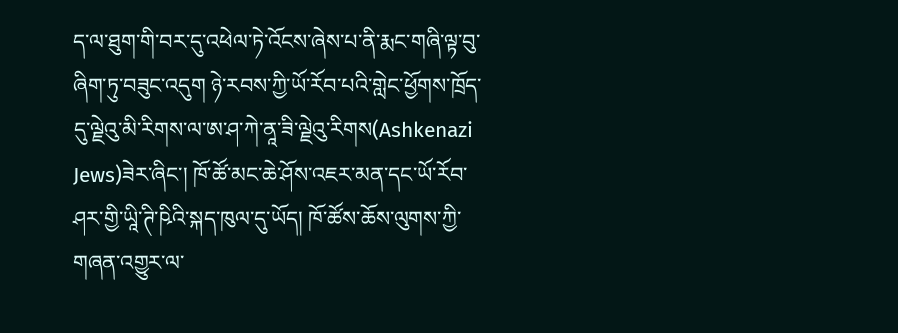ད་ལ་ཐུག་གི་བར་དུ་འཕེལ་ཏེ་འོངས་ཞེས་པ་ནི་རྨང་གཞི་ལྟ་བུ་ཞིག་ཏུ་བཟུང་འདུག ཉེ་རབས་ཀྱི་ཡོ་རོབ་པའི་གླེང་ཕྱོགས་ཁྲོད་དུ་ལྗེའུ་མི་རིགས་ལ་ཨ་ཤ་ཀེ་ནཱ་ཟི་ལྗེའུ་རིགས(Ashkenazi Jews)ཟེར་ཞིང་། ཁོ་ཚོ་མང་ཆེ་ཤོས་འཇར་མན་དང་ཡོ་རོབ་ཤར་གྱི་ཡཱི་ཊི་ཥིའི་སྐད་ཁུལ་དུ་ཡོད། ཁོ་ཚོས་ཆོས་ལུགས་ཀྱི་གཞན་འགྱུར་ལ་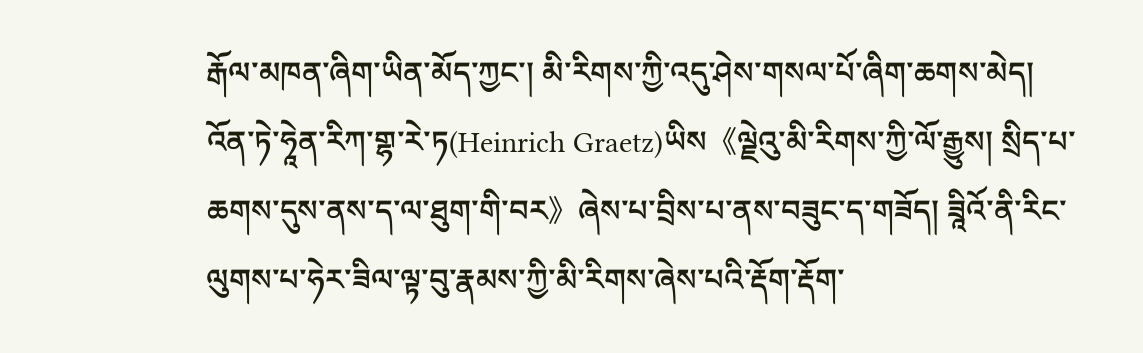རྒོལ་མཁན་ཞིག་ཡིན་མོད་ཀྱང་། མི་རིགས་ཀྱི་འདུ་ཤེས་གསལ་པོ་ཞིག་ཆགས་མེད། འོན་ཏེ་ཧཱེན་རིཀ་གྷ་རེ་ཏ(Heinrich Graetz)ཡིས《ལྗེའུ་མི་རིགས་ཀྱི་ལོ་རྒྱུས། སྲིད་པ་ཆགས་དུས་ནས་ད་ལ་ཐུག་གི་བར》ཞེས་པ་བྲིས་པ་ནས་བཟུང་ད་གཟོད། ཟཱིའོ་ནི་རིང་ལུགས་པ་ཧེར་ཟིལ་ལྟ་བུ་རྣམས་ཀྱི་མི་རིགས་ཞེས་པའི་རྡོག་རྡོག་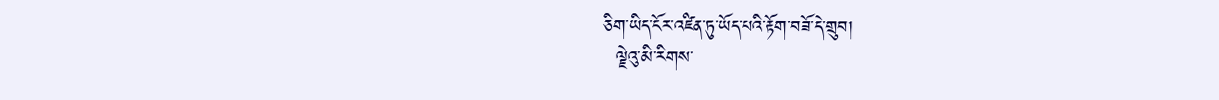ཅིག་ཡིད་ངོར་འཛིན་ཏུ་ཡོད་པའི་རྟོག་བཟོ་དེ་གྲུབ།
  ལྗེའུ་མི་རིགས་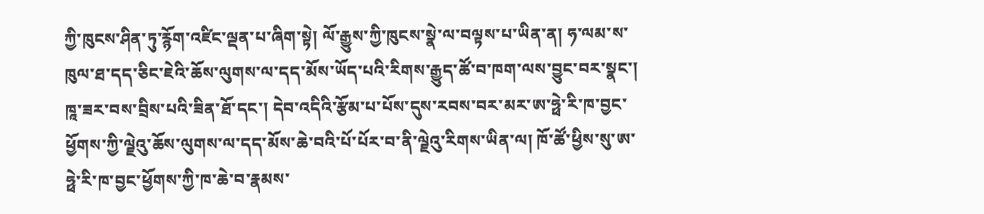ཀྱི་ཁུངས་ཤིན་ཏུ་རྙོག་འཛིང་ལྡན་པ་ཞིག་སྟེ། ལོ་རྒྱུས་ཀྱི་ཁུངས་སྣེ་ལ་བལྟས་པ་ཡིན་ན། ཧ་ལམ་ས་ཁུལ་ཐ་དད་ཅིང་ཇེའི་ཆོས་ལུགས་ལ་དད་མོས་ཡོད་པའི་རིགས་རྒྱུད་ཚོ་བ་ཁག་ལས་བྱུང་བར་སྣང་། ཁཱ་ཟར་བས་བྲིས་པའི་ཟིན་ཐོ་དང་། དེབ་འདིའི་རྩོམ་པ་པོས་དུས་རབས་བར་མར་ཨ་ཧྥེ་རི་ཁ་བྱང་ཕྱོགས་ཀྱི་ལྗེའུ་ཆོས་ལུགས་ལ་དད་མོས་ཆེ་བའི་པོ་པོར་བ་ནི་ལྗེའུ་རིགས་ཡིན་ལ། ཁོ་ཚོ་ཕྱིས་སུ་ཨ་ཧྥེ་རི་ཁ་བྱང་ཕྱོགས་ཀྱི་ཁ་ཆེ་བ་རྣམས་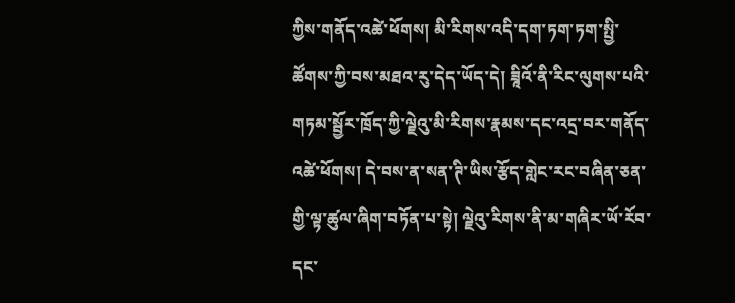ཀྱིས་གནོད་འཚེ་ཕོགས། མི་རིགས་འདི་དག་ཏག་ཏག་སྤྱི་ཚོགས་ཀྱི་བས་མཐའ་རུ་དེད་ཡོད་དེ། ཟཱིའོ་ནི་རིང་ལུགས་པའི་གཏམ་སྦྱོར་ཁྲོད་ཀྱི་ལྗེའུ་མི་རིགས་རྣམས་དང་འདྲ་བར་གནོད་འཚེ་ཕོགས། དེ་བས་ན་སན་ཊི་ཡིས་རྩོད་གླེང་རང་བཞིན་ཅན་གྱི་ལྟ་ཚུལ་ཞིག་བཏོན་པ་སྟེ། ལྗེའུ་རིགས་ནི་མ་གཞིར་ཡོ་རོབ་དང་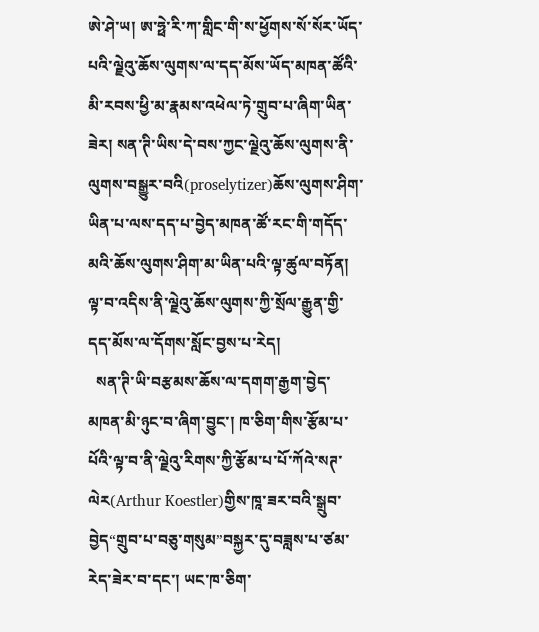ཨེ་ཤེ་ཡ། ཨ་ཧྥེ་རི་ཀ་གླིང་གི་ས་ཕྱོགས་སོ་སོར་ཡོད་པའི་ལྗེའུ་ཆོས་ལུགས་ལ་དད་མོས་ཡོད་མཁན་ཚོའི་མི་རབས་ཕྱི་མ་རྣམས་འཕེལ་ཏེ་གྲུབ་པ་ཞིག་ཡིན་ཟེར། སན་ཊི་ཡིས་དེ་བས་ཀྱང་ལྗེའུ་ཆོས་ལུགས་ནི་ལུགས་བསྒྱུར་བའི(proselytizer)ཆོས་ལུགས་ཤིག་ཡིན་པ་ལས་དད་པ་བྱེད་མཁན་ཚོ་རང་གི་གདོད་མའི་ཆོས་ལུགས་ཤིག་མ་ཡིན་པའི་ལྟ་ཚུལ་བཏོན། ལྟ་བ་འདིས་ནི་ལྗེའུ་ཆོས་ལུགས་ཀྱི་སྲོལ་རྒྱུན་གྱི་དད་མོས་ལ་དོགས་སློང་བྱས་པ་རེད།
  སན་ཊི་ཡི་བརྩམས་ཆོས་ལ་དགག་རྒྱག་བྱེད་མཁན་མི་ཉུང་བ་ཞིག་བྱུང་། ཁ་ཅིག་གིས་རྩོམ་པ་པོའི་ལྟ་བ་ནི་ལྗེའུ་རིགས་ཀྱི་རྩོམ་པ་པོ་ཀོའེ་སཊ་ལེར(Arthur Koestler)གྱིས་ཁཱ་ཟར་བའི་སྒྲུབ་བྱེད“གྲུབ་པ་བཅུ་གསུམ”བསྐྱར་དུ་བཟླས་པ་ཙམ་རེད་ཟེར་བ་དང་། ཡང་ཁ་ཅིག་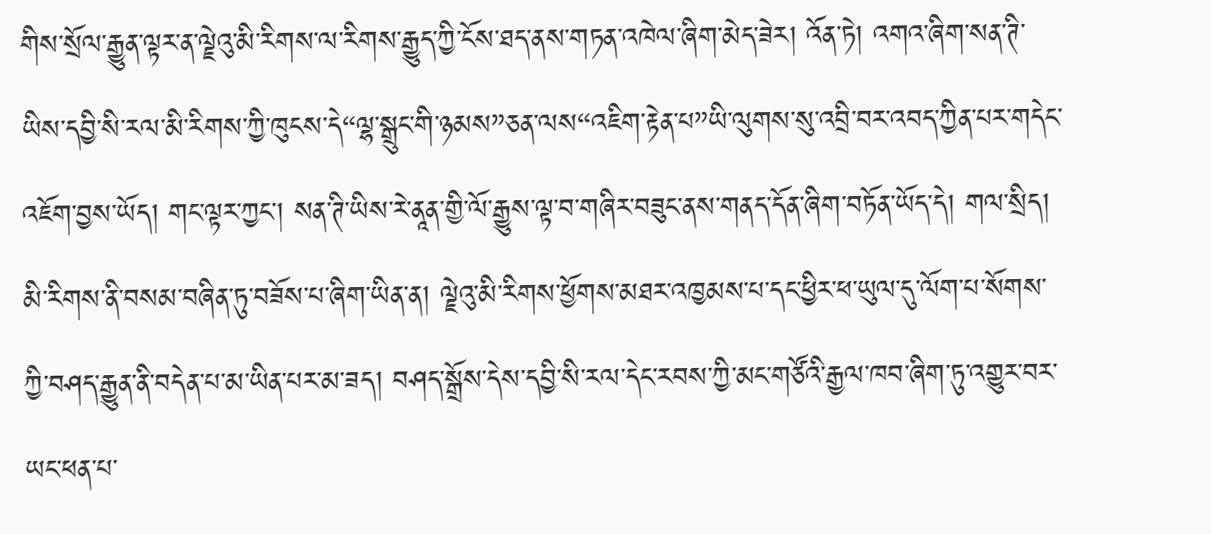གིས་སྲོལ་རྒྱུན་ལྟར་ན་ལྗེའུ་མི་རིགས་ལ་རིགས་རྒྱུད་ཀྱི་ངོས་ཐད་ནས་གཏན་འཁེལ་ཞིག་མེད་ཟེར། འོན་ཏེ། འགའ་ཞིག་སན་ཊི་ཡིས་དབྱི་སི་རལ་མི་རིགས་ཀྱི་ཁུངས་དེ“ལྷ་སྒྲུང་གི་ཉམས”ཅན་ལས“འཇིག་རྟེན་པ”ཡི་ལུགས་སུ་འབྲི་བར་འབད་ཀྱིན་པར་གདེང་འཇོག་བྱས་ཡོད། གང་ལྟར་ཀྱང་། སན་ཊི་ཡིས་རེ་ནཱན་གྱི་ལོ་རྒྱུས་ལྟ་བ་གཞིར་བཟུང་ནས་གནད་དོན་ཞིག་བཏོན་ཡོད་དེ། གལ་སྲིད། མི་རིགས་ནི་བསམ་བཞིན་ཏུ་བཟོས་པ་ཞིག་ཡིན་ན། ལྗེའུ་མི་རིགས་ཕྱོགས་མཐར་འཁྱམས་པ་དང་ཕྱིར་ཕ་ཡུལ་དུ་ལོག་པ་སོགས་ཀྱི་བཤད་རྒྱུན་ནི་བདེན་པ་མ་ཡིན་པར་མ་ཟད། བཤད་སྒྲོས་དེས་དབྱི་སི་རལ་དེང་རབས་ཀྱི་མང་གཙོའི་རྒྱལ་ཁབ་ཞིག་ཏུ་འགྱུར་བར་ཡང་ཕན་པ་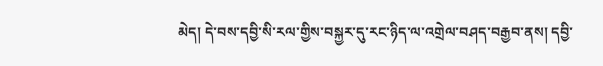མེད། དེ་བས་དབྱི་སི་རལ་གྱིས་བསྐྱར་དུ་རང་ཉིད་ལ་འགྲེལ་བཤད་བརྒྱབ་ནས། དབྱི་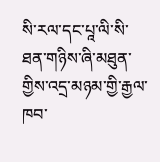སི་རལ་དང་པཱ་ལི་སི་ཐན་གཉིས་ཞི་མཐུན་གྱིས་འདྲ་མཉམ་གྱི་རྒྱལ་ཁབ་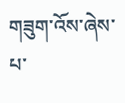གཟུག་འོས་ཞེས་པ་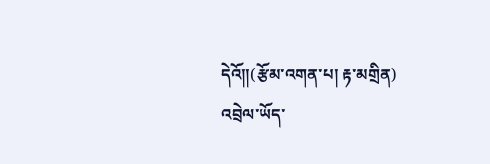དེའོ༎(རྩོམ་འགན་པ། རྟ་མགྲིན)
འབྲེལ་ཡོད་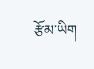རྩོམ་ཡིག